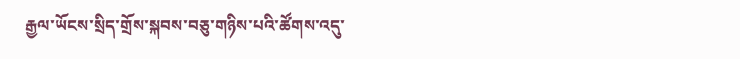རྒྱལ་ཡོངས་སྲིད་གྲོས་སྐབས་བཅུ་གཉིས་པའི་ཚོགས་འདུ་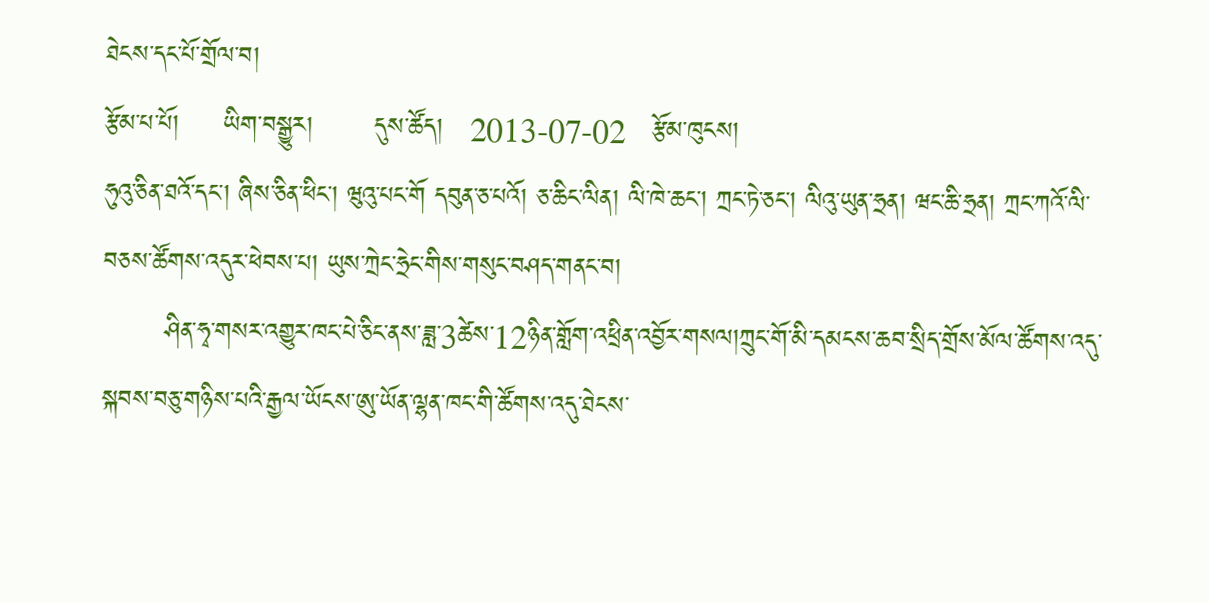ཐེངས་དང་པོ་གྲོལ་བ།
རྩོམ་པ་པོ།     ཡིག་བསྒྱུར།       དུས་ཚོད།   2013-07-02   རྩོམ་ཁུངས།
ཧུའུ་ཅིན་ཐའོ་དང་། ཞིས་ཅིན་ཕིང་། ཝུའུ་པང་གོ དབུན་ཅ་པའོ། ཅ་ཆིང་ལིན། ལི་ཁེ་ཆང་། ཀྲང་ཏེ་ཅང་། ལིའུ་ཡུན་ཧྲན། ཝང་ཆི་ཧྲན། ཀྲང་ཀའོ་ལི་བཅས་ཚོགས་འདུར་ཕེབས་པ། ཡུས་ཀྲེང་ཧྲེང་གིས་གསུང་བཤད་གནང་བ།
       ཤིན་ཧྭ་གསར་འགྱུར་ཁང་པེ་ཅིང་ནས་ཟླ་3ཚེས་12ཉིན་གློག་འཕྲིན་འབྱོར་གསལ།ཀྲུང་གོ་མི་དམངས་ཆབ་སྲིད་གྲོས་མོལ་ཚོགས་འདུ་སྐབས་བཅུ་གཉིས་པའི་རྒྱལ་ཡོངས་ཨུ་ཡོན་ལྷན་ཁང་གི་ཚོགས་འདུ་ཐེངས་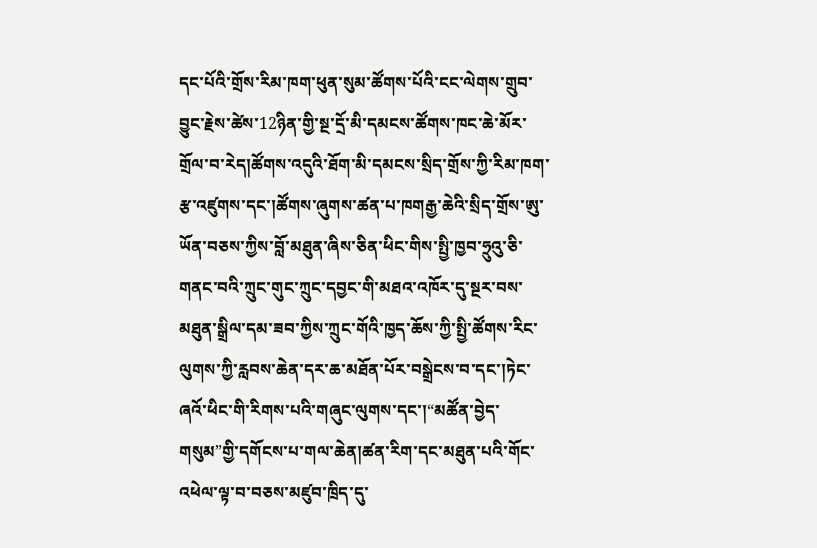དང་པོའི་གྲོས་རིམ་ཁག་ཕུན་སུམ་ཚོགས་པོའི་ངང་ལེགས་གྲུབ་བྱུང་རྗེས་ཚེས་12ཉིན་གྱི་སྔ་དྲོ་མི་དམངས་ཚོགས་ཁང་ཆེ་མོར་གྲོལ་བ་རེད།ཚོགས་འདུའི་ཐོག་མི་དམངས་སྲིད་གྲོས་ཀྱི་རིམ་ཁག་རྩ་འཛུགས་དང་།ཚོགས་ཞུགས་ཚན་པ་ཁགརྒྱ་ཆེའི་སྲིད་གྲོས་ཨུ་ཡོན་བཅས་ཀྱིས་བློ་མཐུན་ཞིས་ཅིན་ཕིང་གིས་སྤྱི་ཁྱབ་ཧྲུའུ་ཅི་གནང་བའི་ཀྲུང་གུང་ཀྲུང་དབྱང་གི་མཐའ་འཁོར་དུ་སྔར་བས་མཐུན་སྒྲིལ་དམ་ཟབ་ཀྱིས་ཀྲུང་གོའི་ཁྱད་ཆོས་ཀྱི་སྤྱི་ཚོགས་རིང་ལུགས་ཀྱི་རླབས་ཆེན་དར་ཆ་མཐོན་པོར་བསྒྲེངས་བ་དང་།ཏེང་ཞའོ་ཕིང་གི་རིགས་པའི་གཞུང་ལུགས་དང་།“མཚོན་བྱེད་གསུམ”གྱི་དགོངས་པ་གལ་ཆེན།ཚན་རིག་དང་མཐུན་པའི་གོང་འཕེལ་ལྟ་བ་བཅས་མཛུབ་ཁྲིད་དུ་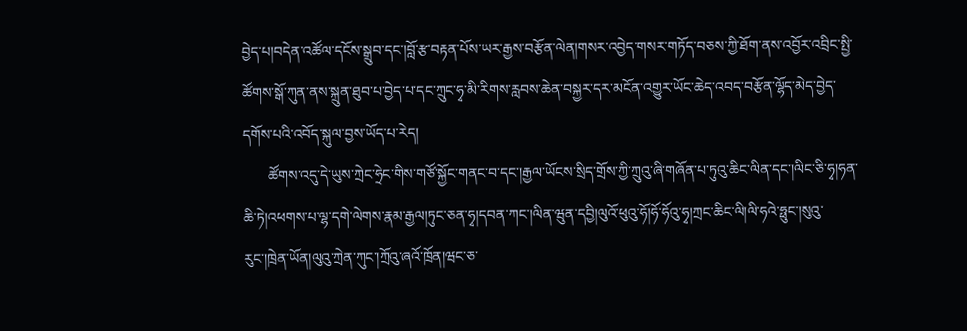བྱེད་པ།བདེན་འཚོལ་དངོས་སྒྲུབ་དང་།བློ་རྩ་བརྟན་པོས་ཡར་རྒྱས་བརྩོན་ལེན།གསར་འབྱེད་གསར་གཏོད་བཅས་ཀྱི་ཐོག་ནས་འབྱོར་འབྲིང་སྤྱི་ཚོགས་སྒོ་ཀུན་ནས་སྐྲུན་ཐུབ་པ་བྱེད་པ་དང་ཀྲུང་ཧྭ་མི་རིགས་རླབས་ཆེན་བསྐྱར་དར་མངོན་འགྱུར་ཡོང་ཆེད་འབད་བརྩོན་ལྷོད་མེད་བྱེད་དགོས་པའི་འབོད་སྐུལ་བྱས་ཡོད་པ་རེད།
       ཚོགས་འདུ་དེ་ཡུས་ཀྲེང་ཧྲེང་གིས་གཙོ་སྐྱོང་གནང་བ་དང་།རྒྱལ་ཡོངས་སྲིད་གྲོས་ཀྱི་ཀྲུའུ་ཞི་གཞོན་པ་ཏུའུ་ཆིང་ལིན་དང་།ལིང་ཅི་ཧྭ།ཧན་ཆི་ཏེ།འཕགས་པ་ལྷ་དགེ་ལེགས་རྣམ་རྒྱལ།ཏུང་ཅན་ཧྭ།དབན་ཀང་།ལིན་ཝུན་དབྱི།ལུའོ་ཕུའུ་ཧོ།ཧོ་ཧོའུ་ཧྭ།ཀྲང་ཆིང་ལི།ལི་ཧའེ་ཧྥུང་།སུའུ་རུང་།ཁྲེན་ཡོན།ལུའུ་ཀྲེན་ཀུང་།ཀྲོའུ་ཞའོ་ཁྲོན།ཝང་ཅ་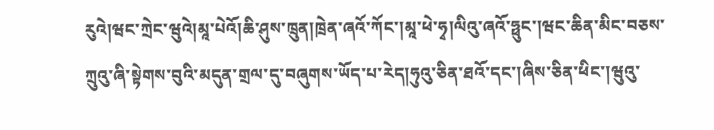རུའེ།ཝང་ཀྲེང་ཝུའེ།མཱ་པེའོ།ཆི་ཤུས་ཁྲུན།ཁྲེན་ཞའོ་ཀོང་།མཱ་ཕེ་ཧྭ།ལིའུ་ཞའོ་ཧྥུང་།ཝང་ཆིན་མིང་བཅས་ཀྲུའུ་ཞི་སྟེགས་བུའི་མདུན་གྲལ་དུ་བཞུགས་ཡོད་པ་རེད།ཧུའུ་ཅིན་ཐའོ་དང་།ཞིས་ཅིན་ཕིང་།ཝུའུ་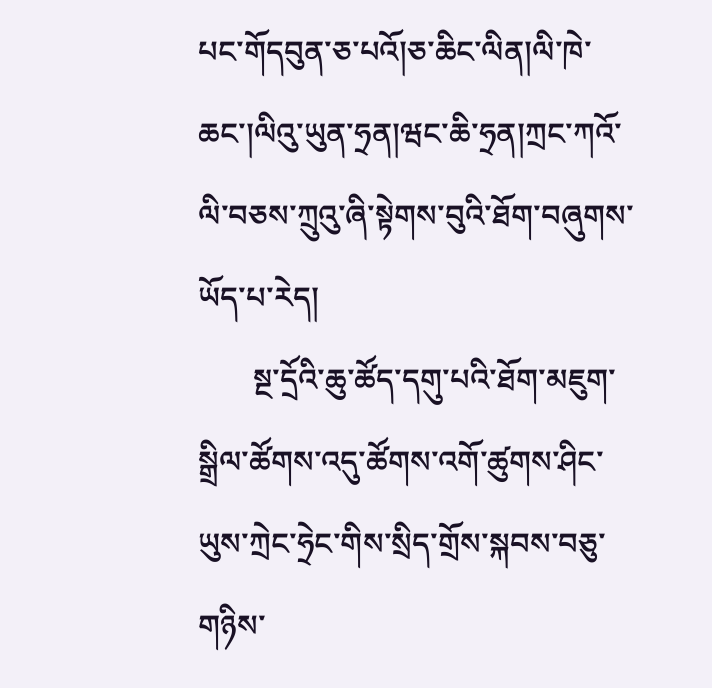པང་གོདབུན་ཅ་པའོ།ཅ་ཆིང་ལིན།ལི་ཁེ་ཆང་།ལིའུ་ཡུན་ཧྲན།ཝང་ཆི་ཧྲན།ཀྲང་ཀའོ་ལི་བཅས་ཀྲུའུ་ཞི་སྟེགས་བུའི་ཐོག་བཞུགས་ཡོད་པ་རེད།
       སྔ་དྲོའི་ཆུ་ཚོད་དགུ་པའི་ཐོག་མཇུག་སྒྲིལ་ཚོགས་འདུ་ཚོགས་འགོ་ཚུགས་ཤིང་ཡུས་ཀྲེང་ཧྲེང་གིས་སྲིད་གྲོས་སྐབས་བཅུ་གཉིས་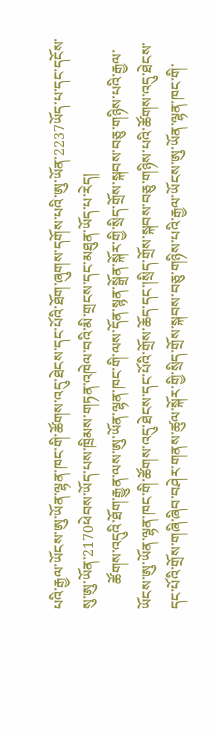པའི་རྒྱལ་ཡོངས་ཨུ་ཡོན་ལྷན་ཁང་གི་ཚོགས་འདུ་ཐེངས་དང་པོའི་ཐོག་ཞུགས་དགོས་པའི་ཨུ་ཡོན་2237ཡོད་པ་དང་དངོས་སུ་ཨུ་ཡོན་2170ཕེབས་ཡོད་པས་ཁྲིམས་གཏན་འཁེལ་བའི་མི་གྲངས་དང་མཐུན་ཡོད་པ་རེད།
       ཚོགས་འདུའི་ཐོག་རྒྱུན་ལས་ཨུ་ཡོན་ལྷན་ཁང་གི་ལས་དོན་སྙན་སྒྲོན་སྐོར་གྱི་སྲིད་གྲོས་སྐབས་བཅུ་གཉིས་པའི་རྒྱལ་ཡོངས་ཨུ་ཡོན་ལྷན་ཁང་གི་ཚོགས་འདུ་ཐེངས་དང་པོའི་གྲོས་ཆོད་དང་།སྲིད་གྲོས་སྐབས་བཅུ་གཉིས་པའི་ཚོགས་འདུ་ཐེངས་དང་པོའི་གྲོས་གཞི་ཞིབ་བཤེར་གནས་ཚུལ་སྐོར་གྱི་སྲིད་གྲོས་སྐབས་བཅུ་གཉིས་པའི་རྒྱལ་ཡོངས་ཨུ་ཡོན་ལྷན་ཁང་གི་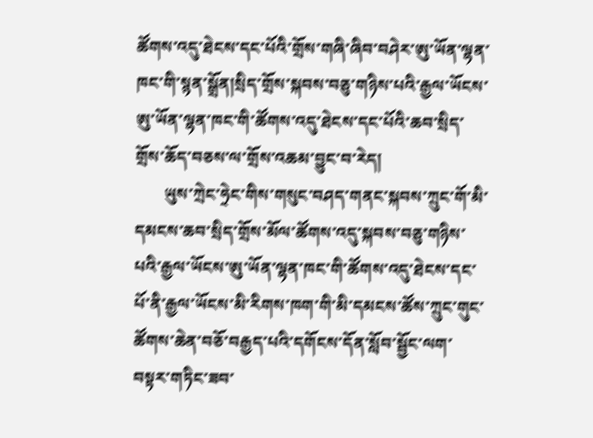ཚོགས་འདུ་ཐེངས་དང་པོའི་གྲོས་གཞི་ཞིབ་བཤེར་ཨུ་ཡོན་ལྷན་ཁང་གི་སྙན་སྒྲོན།སྲིད་གྲོས་སྐབས་བཅུ་གཉིས་པའི་རྒྱལ་ཡོངས་ཨུ་ཡོན་ལྷན་ཁང་གི་ཚོགས་འདུ་ཐེངས་དང་པོའི་ཆབ་སྲིད་གྲོས་ཆོད་བཅས་ལ་གྲོས་འཆམ་བྱུང་བ་རེད།
       ཡུས་ཀྲེང་ཧྲེང་གིས་གསུང་བཤད་གནང་སྐབས་ཀྲུང་གོ་མི་དམངས་ཆབ་སྲིད་གྲོས་མོལ་ཚོགས་འདུ་སྐབས་བཅུ་གཉིས་པའི་རྒྱལ་ཡོངས་ཨུ་ཡོན་ལྷན་ཁང་གི་ཚོགས་འདུ་ཐེངས་དང་པོ་ནི་རྒྱལ་ཡོངས་མི་རིགས་ཁག་གི་མི་དམངས་ཚོས་ཀྲུང་གུང་ཚོགས་ཆེན་བཅོ་བརྒྱད་པའི་དགོངས་དོན་སློབ་སྦྱོང་ལག་བསྟར་གཏིང་ཟབ་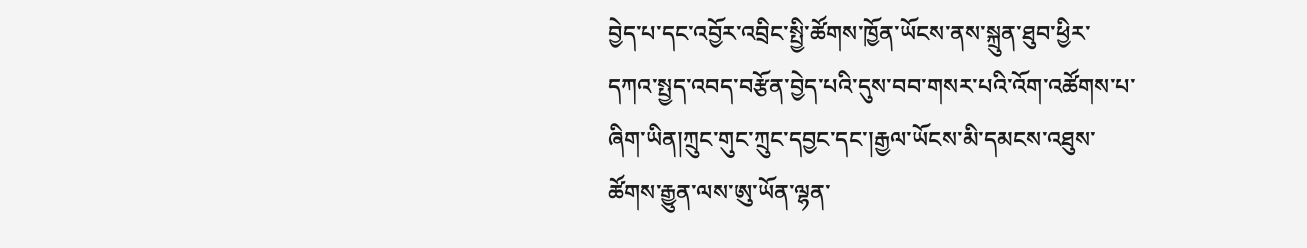བྱེད་པ་དང་འབྱོར་འབྲིང་སྤྱི་ཚོགས་ཁྱོན་ཡོངས་ནས་སྐྲུན་ཐུབ་ཕྱིར་དཀའ་སྤྱད་འབད་བརྩོན་བྱེད་པའི་དུས་བབ་གསར་པའི་འོག་འཚོགས་པ་ཞིག་ཡིན།ཀྲུང་གུང་ཀྲུང་དབྱང་དང་།རྒྱལ་ཡོངས་མི་དམངས་འཐུས་ཚོགས་རྒྱུན་ལས་ཨུ་ཡོན་ལྷན་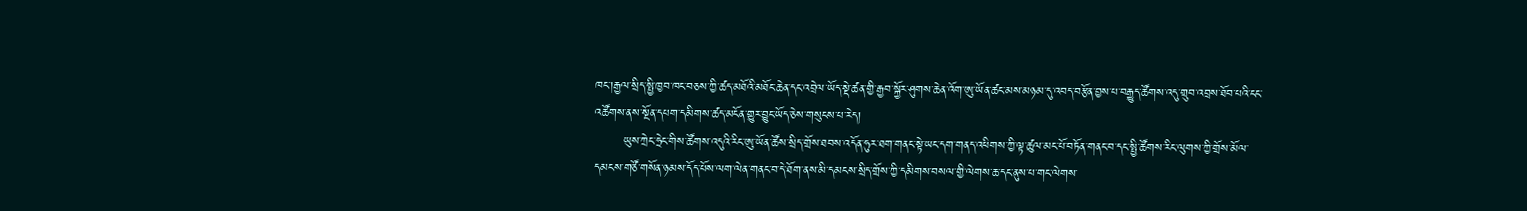ཁང་།རྒྱལ་སྲིད་སྤྱི་ཁྱབ་ཁང་བཅས་ཀྱི་ཚད་མཐོའི་མཐོང་ཆེན་དང་འབྲེལ་ཡོད་སྡེ་ཚན་གྱི་རྒྱབ་སྐྱོར་ཤུགས་ཆེན་འོག་ཨུ་ཡོན་ཚང་མས་མཉམ་དུ་འབད་བརྩོན་བྱས་པ་བརྒྱུད་ཚོགས་འདུ་གྲུབ་འབྲས་ཐོབ་པའི་ངང་འཚོགས་ནས་སྔོན་དཔག་དམིགས་ཚད་མངོན་གྱུར་བྱུང་ཡོད་ཅེས་གསུངས་པ་རེད།
       ཡུས་ཀྲེང་ཧྲེང་གིས་ཚོགས་འདུའི་རིང་ཨུ་ཡོན་ཚོས་སྲིད་གྲོས་ཐབས་འདོན་ཧུར་ཐག་གནང་སྟེ་ཡང་དག་གནད་འཕིགས་ཀྱི་ལྟ་ཚུལ་མང་པོ་བཏོན་གནང་བ་དང་སྤྱི་ཚོགས་རིང་ལུགས་ཀྱི་གྲོས་མོལ་དམངས་གཙོ་གསོན་ཉམས་དོད་པོས་ལག་ལེན་གནང་བ་དེ་ཐོག་ནས་མི་དམངས་སྲིད་གྲོས་ཀྱི་དམིགས་བསལ་གྱི་ལེགས་ཆ་དང་ནུས་པ་གང་ལེགས་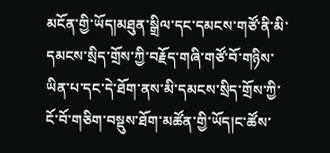མངོན་གྱི་ཡོད།མཐུན་སྒྲིལ་དང་དམངས་གཙོ་ནི་མི་དམངས་སྲིད་གྲོས་ཀྱི་བརྗོད་གཞི་གཙོ་བོ་གཉིས་ཡིན་པ་དང་དེ་ཐོག་ནས་མི་དམངས་སྲིད་གྲོས་ཀྱི་ངོ་བོ་གཅིག་བསྡུས་ཐོག་མཚོན་གྱི་ཡོད།ང་ཚོས་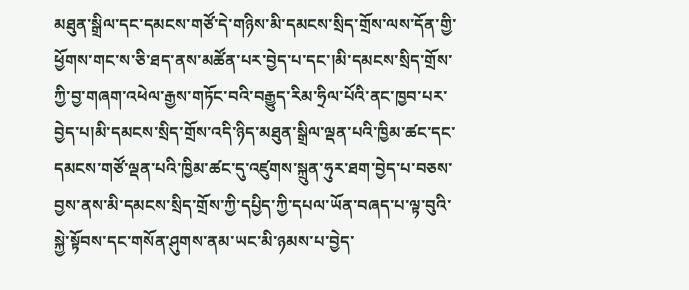མཐུན་སྒྲིལ་དང་དམངས་གཙོ་དེ་གཉིས་མི་དམངས་སྲིད་གྲོས་ལས་དོན་གྱི་ཕྱོགས་གང་ས་ཅི་ཐད་ནས་མཚོན་པར་བྱེད་པ་དང་།མི་དམངས་སྲིད་གྲོས་ཀྱི་བྱ་གཞག་འཕེལ་རྒྱས་གཏོང་བའི་བརྒྱུད་རིམ་ཧྲིལ་པོའི་ནང་ཁྱབ་པར་བྱེད་པ།མི་དམངས་སྲིད་གྲོས་འདི་ཉིད་མཐུན་སྒྲིལ་ལྡན་པའི་ཁྱིམ་ཚང་དང་དམངས་གཙོ་ལྡན་པའི་ཁྱིམ་ཚང་དུ་འཛུགས་སྐྲུན་ཧུར་ཐག་བྱེད་པ་བཅས་བྱས་ནས་མི་དམངས་སྲིད་གྲོས་ཀྱི་དཔྱིད་ཀྱི་དཔལ་ཡོན་བཞད་པ་ལྟ་བུའི་སྐྱེ་སྟོབས་དང་གསོན་ཤུགས་ནམ་ཡང་མི་ཉམས་པ་བྱེད་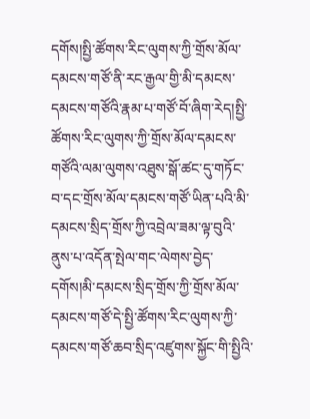དགོས།སྤྱི་ཚོགས་རིང་ལུགས་ཀྱི་གྲོས་མོལ་དམངས་གཙོ་ནི་རང་རྒྱལ་གྱི་མི་དམངས་དམངས་གཙོའི་རྣམ་པ་གཙོ་བོ་ཞིག་རེད།སྤྱི་ཚོགས་རིང་ལུགས་ཀྱི་གྲོས་མོལ་དམངས་གཙོའི་ལམ་ལུགས་འཐུས་སྒོ་ཚང་དུ་གཏོང་བ་དང་གྲོས་མོལ་དམངས་གཙོ་ཡིན་པའི་མི་དམངས་སྲིད་གྲོས་ཀྱི་འབྲེལ་ཟམ་ལྟ་བུའི་ནུས་པ་འདོན་སྤེལ་གང་ལེགས་བྱེད་དགོས།མི་དམངས་སྲིད་གྲོས་ཀྱི་གྲོས་མོལ་དམངས་གཙོ་དེ་སྤྱི་ཚོགས་རིང་ལུགས་ཀྱི་དམངས་གཙོ་ཆབ་སྲིད་འཛུགས་སྐྱོང་གི་སྤྱིའི་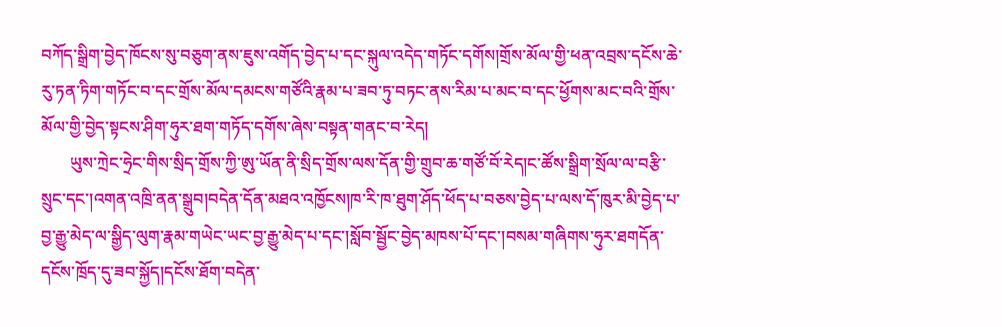བཀོད་སྒྲིག་བྱེད་ཁོངས་སུ་བཅུག་ནས་ཇུས་འགོད་བྱེད་པ་དང་སྐུལ་འདེད་གཏོང་དགོས།གྲོས་མོལ་གྱི་ཕན་འབྲས་དངོས་ཆེ་རུ་ཏན་ཏིག་གཏོང་བ་དང་གྲོས་མོལ་དམངས་གཙོའི་རྣམ་པ་ཟབ་ཏུ་བཏང་ནས་རིམ་པ་མང་བ་དང་ཕྱོགས་མང་བའི་གྲོས་མོལ་གྱི་བྱེད་སྟངས་ཤིག་ཧུར་ཐག་གཏོད་དགོས་ཞེས་བསྟན་གནང་བ་རེད།
       ཡུས་ཀྲེང་ཧྲེང་གིས་སྲིད་གྲོས་ཀྱི་ཨུ་ཡོན་ནི་སྲིད་གྲོས་ལས་དོན་གྱི་གྲུབ་ཆ་གཙོ་བོ་རེད།ང་ཚོས་སྒྲིག་སྲོལ་ལ་བརྩི་སྲུང་དང་།འགན་འཁྲི་ནན་སྒྲུབ།བདེན་དོན་མཐའ་འཁྱོངས།ཁ་རི་ཁ་ཐུག་ཤོད་ཕོད་པ་བཅས་བྱེད་པ་ལས་དོ་ཁུར་མི་བྱེད་པ་བྱ་རྒྱུ་མེད་ལ་སྒྱིད་ལུག་རྣམ་གཡེང་ཡང་བྱ་རྒྱུ་མེད་པ་དང་།སློབ་སྦྱོང་བྱེད་མཁས་པོ་དང་།བསམ་གཞིགས་ཧུར་ཐགདོན་དངོས་ཁྲོད་དུ་ཟབ་སྐྱོད།དངོས་ཐོག་བདེན་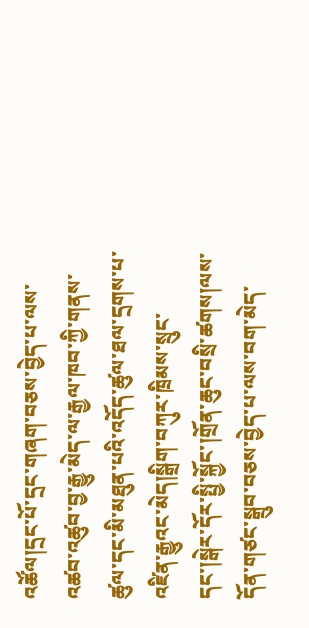འཚོལ།དྲང་པོ་དྲང་གཞག་བཅས་བྱེད་པ་ལས་འཚབ་འཚུབ་བྱ་རྒྱུ་མེད་ལ་རྒྱལ་ཁབ་ཀྱི་གནས་ཚུལ་དང་མི་མཐུན་པའི་འདོད་ཚུལ་ཐལ་དྲགས་པ་འཛིན་རྒྱུའང་མེད།སྒྲིག་བཀུར་ཁྲིམས་སྲུང་དང་།སྒེར་དོར་སྤྱི་སྐྱོང་།གྲོན་ཆུང་བསྲི་ཚགས།ལས་དོན་གཙང་སྒྲུབ་བཅས་བྱེད་པ་ལས་བག་མེད་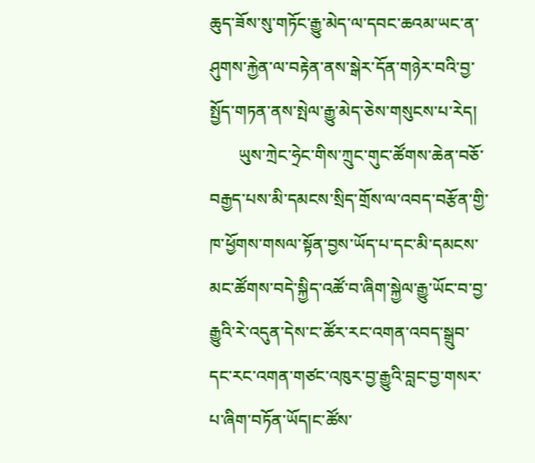ཆུད་ཟོས་སུ་གཏོང་རྒྱུ་མེད་ལ་དབང་ཆའམ་ཡང་ན་ཤུགས་རྐྱེན་ལ་བརྟེན་ནས་སྒེར་དོན་གཉེར་བའི་བྱ་སྤྱོད་གཏན་ནས་སྤེལ་རྒྱུ་མེད་ཅེས་གསུངས་པ་རེད།
       ཡུས་ཀྲེང་ཧྲེང་གིས་ཀྲུང་གུང་ཚོགས་ཆེན་བཅོ་བརྒྱད་པས་མི་དམངས་སྲིད་གྲོས་ལ་འབད་བརྩོན་གྱི་ཁ་ཕྱོགས་གསལ་སྟོན་བྱས་ཡོད་པ་དང་མི་དམངས་མང་ཚོགས་བདེ་སྐྱིད་འཚོ་བ་ཞིག་སྐྱེལ་རྒྱུ་ཡོང་བ་བྱ་རྒྱུའི་རེ་འདུན་དེས་ང་ཚོར་རང་འགན་འབད་སྒྲུབ་དང་རང་འགན་གཙང་འཁུར་བྱ་རྒྱུའི་བླང་བྱ་གསར་པ་ཞིག་བཏོན་ཡོད།ང་ཚོས་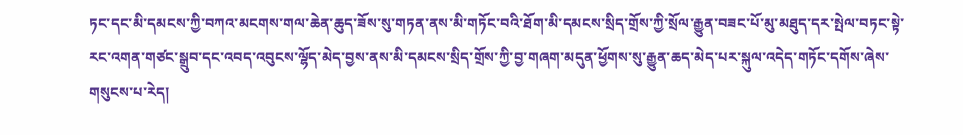ཏང་དང་མི་དམངས་ཀྱི་བཀའ་མངགས་གལ་ཆེན་ཆུད་ཟོས་སུ་གཏན་ནས་མི་གཏོང་བའི་ཐོག་མི་དམངས་སྲིད་གྲོས་ཀྱི་སྲོལ་རྒྱུན་བཟང་པོ་མུ་མཐུད་དར་སྤེལ་བཏང་སྟེ་རང་འགན་གཙང་སྒྲུབ་དང་འབད་འབུངས་ལྷོད་མེད་བྱས་ནས་མི་དམངས་སྲིད་གྲོས་ཀྱི་བྱ་གཞག་མདུན་ཕྱོགས་སུ་རྒྱུན་ཆད་མེད་པར་སྐུལ་འདེད་གཏོང་དགོས་ཞེས་གསུངས་པ་རེད།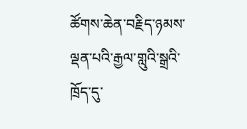ཚོགས་ཆེན་བརྗིད་ཉམས་ལྡན་པའི་རྒྱལ་གླུའི་སྒྲའི་ཁྲོད་དུ་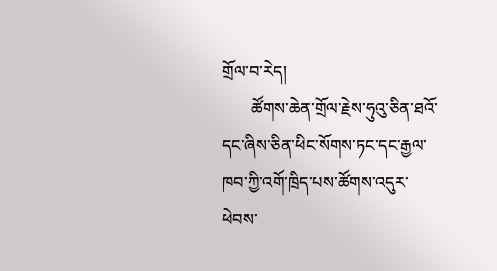གྲོལ་བ་རེད།
       ཚོགས་ཆེན་གྲོལ་རྗེས་ཧུའུ་ཅིན་ཐའོ་དང་ཞིས་ཅིན་ཕིང་སོགས་ཏང་དང་རྒྱལ་ཁབ་ཀྱི་འགོ་ཁྲིད་པས་ཚོགས་འདུར་ཕེབས་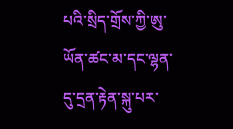པའི་སྲིད་གྲོས་ཀྱི་ཨུ་ཡོན་ཚང་མ་དང་ལྷན་དུ་དྲན་རྟེན་སྐུ་པར་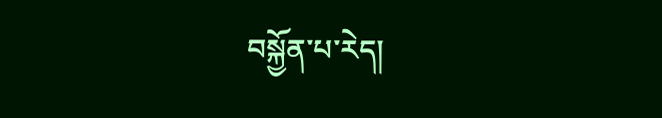བསྐྱོན་པ་རེད།